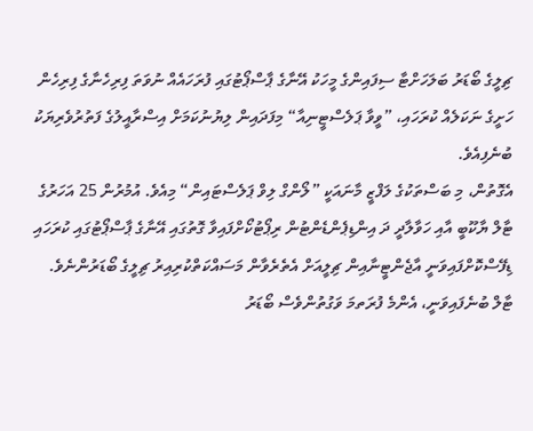ޗިލީގެ ބޯޑަރު ބަލަހަށްޓާ ސިފައިންގެ މީހަކު އޭނާގެ ޕާސްޕޯޓުގައި ފުރަހައެއް ނުވަތަ ފިރިހެނާގެ ފިރިހެން ހަށީގެ ނަކަލެއް ކުރަހައި، ”ވީވާ ޕަލެސްޓީނިއާ“ މިފަދައިން ލިޔުނުކަމަށް އިސްރާއީލުގެ ފަތުރުވެރިޔަކު ބުނެފިއެވެ.
އެގޮތުން، މި ބަސްތަކުގެ ލަފްޒީ މާނައަކީ ”ލޯންގް ލިވް ޕަލެސްޓައިން“ މިއެވެ. އުމުރުން 25 އަހަރުގެ ޓާލް ޔާކޫބީ އާއި ހަވާލާދީ ދަ އިންޑިޕެންޑެންޓުން ރިޕޯޓުކޯށްފައިވާ ގޮތުގައި އޭނާގެ ޕާސްޕޯޓުގައި ކުރަހައި ޑިފޭސްކޮށްފައިވަނީ އާޖެންޓީނާއިން ޗިލީއަށް އެތެރެވާން މަސައްކަތްކުރިއިރު ޗިލީގެ ބޯޑަރުންނެވެ.
ޓާލް ބުނެފައިވަނީ، އެންމެ ފުރަތމަ ވަގުތުންވެސް ބޯޑަރު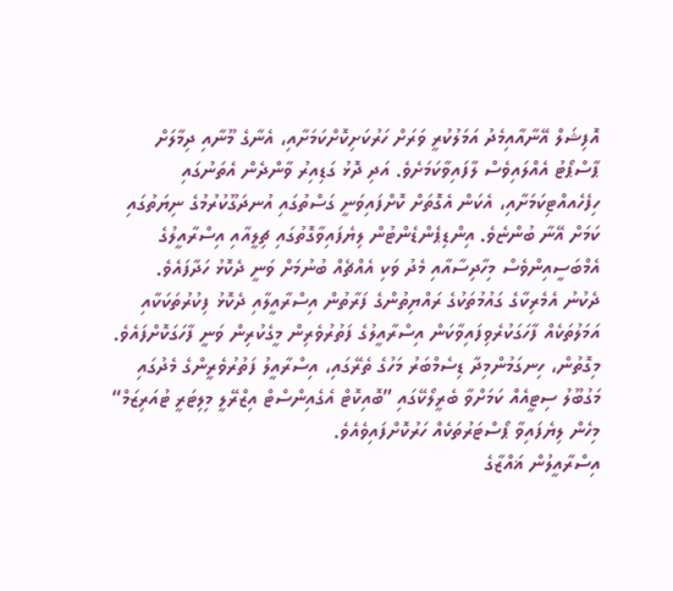އޮފިޝަލް އޭނާއާއިމެދު އަމަލުކުރީ ވަރަށް ހަރުކަށިކޮށްކަމަށާއި، އެނާގެ މޫނާއި ދިމާލަށް ޕާސްޕޯޓު އެއްލައިވެސް ލާފައިވާކަމަށެވެ. އަދި ދޮޅު ގަޑިއިރު ވާންދެން އެތަނުގައި ހިފެހެއއްޓިކަމަށާއި، އެކަން އެގޮތަށް ކޮށްފައިވަނީ ގަސްތުގައި އުނދަގޫކުރުމުގެ ނިޔަތުގައި ކަމަށް އޭނާ ބުންޏެވެ. އިންޑިޕެންޑެންޓުން ލިޔެފައިވާގޮތުގައި ޗިލީއާއި އިސްރާއީލުގެ އެމްބަސީއިންވެސް މިހާދިސާއާއި މެދު ވަކި އެއްޗެއް ބުނުމަށް ވަނީ ދެކޮޅު ހަދާފައެވެ.
ދެކުނު އެމެރިކާގެ ގައުމުތަކުގެ ރައްޔިތުންގެ ފަރާތުން އިސްރާއީލާއި ދެކޮޅު ފިކުރުތަކަކާއި އަމަލުތަކެއް ފާހަގަކުރެވިފައިވާކަން އިސްރާއީލުގެ ފަތުރުވެރިން މީގެކުރިން ވަނީ ފާހަގަކޮށްފައެވެ. މިގޮތުން، ހިނގަމުންމިދާ ޑިސެމްބަރު މަހުގެ ތެރޭގައި، އިސްރާއީލު ފަތުރުވެރީންގެ މެދުގައި މަގުބޫލު ސިޓީއެއް ކަމަށްވާ ބެރީލޯކޭގައި ”ބޮއިކޮޓް އެގެއިންސްޓް އިޒްރޭލީ މިލިޓަރީ ޓުއަރިޒަމް“ މިހެން ލިޔެފައިވާ ޕޯސްޓަރުތަކެއް ހަރުކޮށްފައިވެއެވެ.
އިސްރާއީލުން ޣައްޒާގެ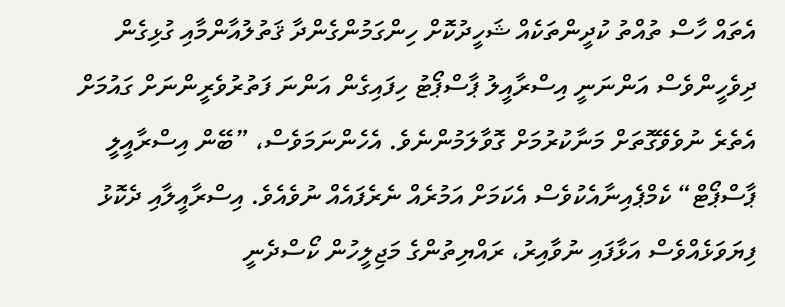އެތައް ހާސް ތުއްތު ކުދީންތަކެއް ޝަހީދުކޮށް ހިންގަމުންގެންދާ ޤަތުލުއާންމާއި ގުޅިގެން ދިވެހީންވެސް އަންނަނީ އިސްރާއީލު ޕާސްޕޯޓު ހިފައިގެން އަންނަ ފަތުރުވެރީންނަށް ގައުމަށް އެތެރެ ނުވެވޭގޮތަށް މަނާކުރުމަށް ގޮވާލަމުންނެވެ. އެހެންނަމަވެސް، ”ބޭން އިސްރާއީލީ ޕާސްޕޯޓް“ ކެމްޕެއިނާއެކުވެސް އެކަމަށް އަމުރެއް ނެރެފައެއް ނުވެއެވެ. އިސްރާއީލާއި ދެކޮޅު ފިޔަވަޅެއްވެސް އަޅާފައި ނުވާއިރު، ރައްޔިތުންގެ މަޖިލީހުން ކޯސްދެނީ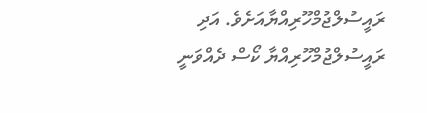ރައީސުލްޖުމްހޫރިއްޔާއަށެވެ. އަދި ރައީސުލްޖުމްހޫރިއްޔާ ކޯސް ދެއްވަނީ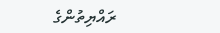ރައްޔިތުންގެ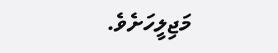މަޖިލީހަށެވެ.